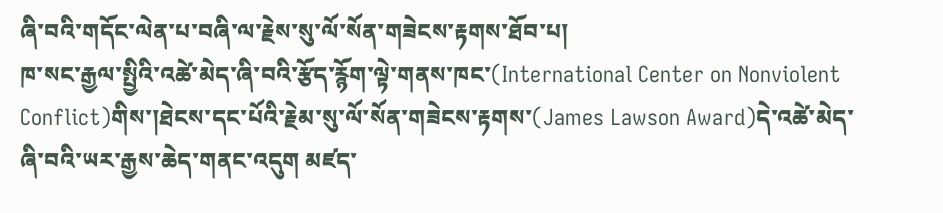ཞི་བའི་གདོང་ལེན་པ་བཞི་ལ་རྗེས་སུ་ལོ་སོན་གཟེངས་རྟགས་ཐོབ་པ།
ཁ་སང་རྒྱལ་སྤྱིའི་འཚེ་མེད་ཞི་བའི་རྩོད་རྙོག་ལྟེ་གནས་ཁང་(International Center on Nonviolent Conflict)གིས་།ཐེངས་དང་པོའི་རྗེམ་སུ་ལོ་སོན་གཟེངས་རྟགས་(James Lawson Award)དེ་འཚེ་མེད་ཞི་བའི་ཡར་རྒྱས་ཆེད་གནང་འདུག མཛད་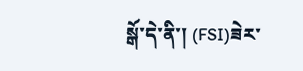སྒོ་དེ་ནི་། (FSI)ཟེར་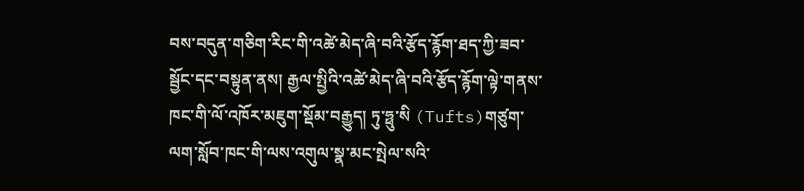བས་བདུན་གཅིག་རིང་གི་འཚེ་མེད་ཞི་བའི་རྩོད་རྙོག་ཐད་ཀྱི་ཟབ་སྦྱོང་དང་བསྟུན་ནས། རྒྱལ་སྤྱིའི་འཚེ་མེད་ཞི་བའི་རྩོད་རྙོག་ལྟེ་གནས་ཁང་གི་ལོ་འཁོར་མཇུག་སྡོམ་བརྒྱུད། ཏུ་ཧྥུ་སི (Tufts)གཙུག་ལག་སློབ་ཁང་གི་ལས་འགུལ་སྣ་མང་སྤེལ་སའི་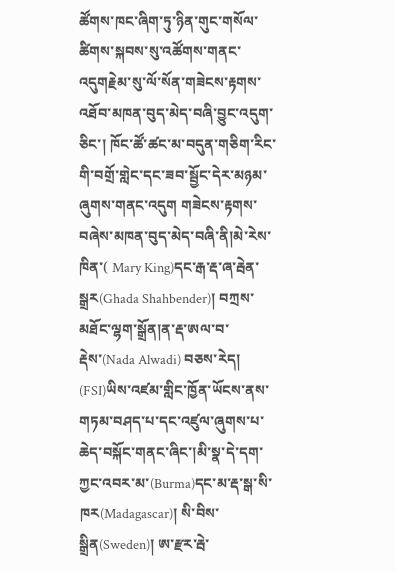ཚོགས་ཁང་ཞིག་ཏུ་ཉིན་གུང་གསོལ་ཚིགས་སྐབས་སུ་འཚོགས་གནང་འདུགརྗེམ་སུ་ལོ་སོན་གཟེངས་རྟགས་འཐོབ་མཁན་བུད་མེད་བཞི་བྱུང་འདུག་ཅིང་། ཁོང་ཚོ་ཚང་མ་བདུན་གཅིག་རིང་གི་བགྲོ་གླེང་དང་ཟབ་སྦྱོང་དེར་མཉམ་ཞུགས་གནང་འདུག གཟེངས་རྟགས་བཞེས་མཁན་བུད་མེད་བཞི་ནི།མེ་རེས་ཁིན་( Mary King)དང་རྒ་རྡ་ཞ་རྦེན་སྒྲར(Ghada Shahbender)། བཀྲས་མཐོང་ལྷག་སྒྲོན།ན་རྡ་ཨལ་བ་རྡེས་(Nada Alwadi) བཅས་རེད།
(FSI)ཡིས་འཛམ་གླིང་ཁྱོན་ཡོངས་ནས་གཏམ་བཤད་པ་དང་འཛུལ་ཞུགས་པ་ཆེད་བསྐོང་གནང་ཞིང་།མི་སྣ་དེ་དག་ཀྱང་འབར་མ་(Burma)དང་མ་རྡ་སྒ་སི་ཁར(Madagascar)། སི་བིས་སྒྲིན(Sweden)། ཨ་རྫར་རྦེ་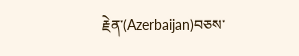རྗེན་(Azerbaijan)བཅས་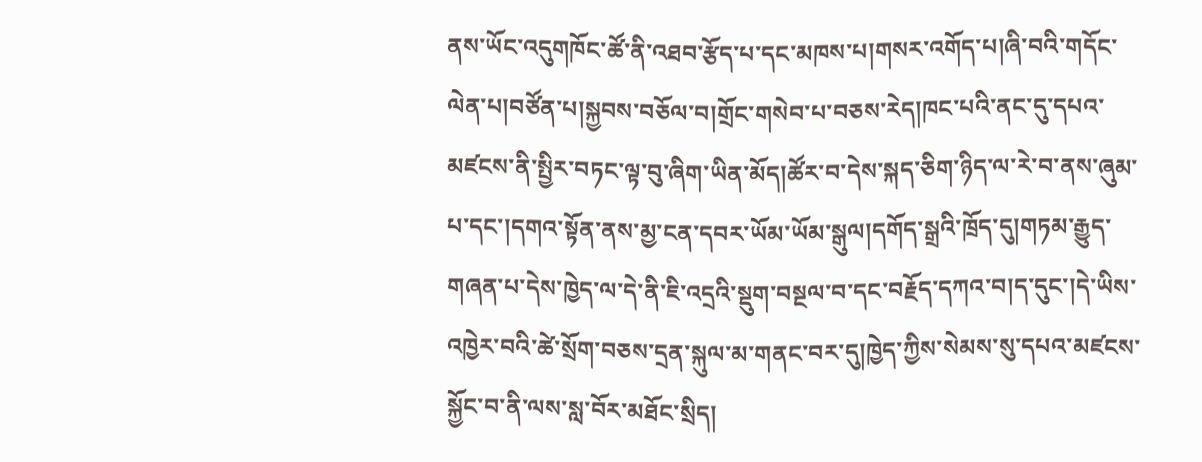ནས་ཡོང་འདུགཁོང་ཚོ་ནི་འཐབ་རྩོད་པ་དང་མཁས་པ།གསར་འགོད་པ།ཞི་བའི་གདོང་ལེན་པ།བཙོན་པ།སྐྱབས་བཅོལ་བ།གྲོང་གསེབ་པ་བཅས་རེད།ཁང་པའི་ནང་དུ་དཔའ་མཛངས་ནི་སྤྱིར་བཏང་ལྟ་བུ་ཞིག་ཡིན་མོད།ཚོར་བ་དེས་སྐད་ཅིག་ཉིད་ལ་རེ་བ་ནས་ཞུམ་པ་དང་།དགའ་སྟོན་ནས་མྱ་ངན་དབར་ཡོམ་ཡོམ་སྒུལ།དགོད་སྒྲའི་ཁྲོད་དུ།གཏམ་རྒྱུད་གཞན་པ་དེས་ཁྱེད་ལ་དེ་ནི་ཇི་འདྲའི་སྡུག་བསྔལ་བ་དང་བརྗོད་དཀའ་བ།ད་དུང་།དེ་ཡིས་འཁྱེར་བའི་ཚེ་སྲོག་བཅས་དྲན་སྐུལ་མ་གནང་བར་དུ།ཁྱེད་ཀྱིས་སེམས་སུ་དཔའ་མཛངས་སྐྱོང་བ་ནི་ལས་སླ་བོར་མཐོང་སྲིད།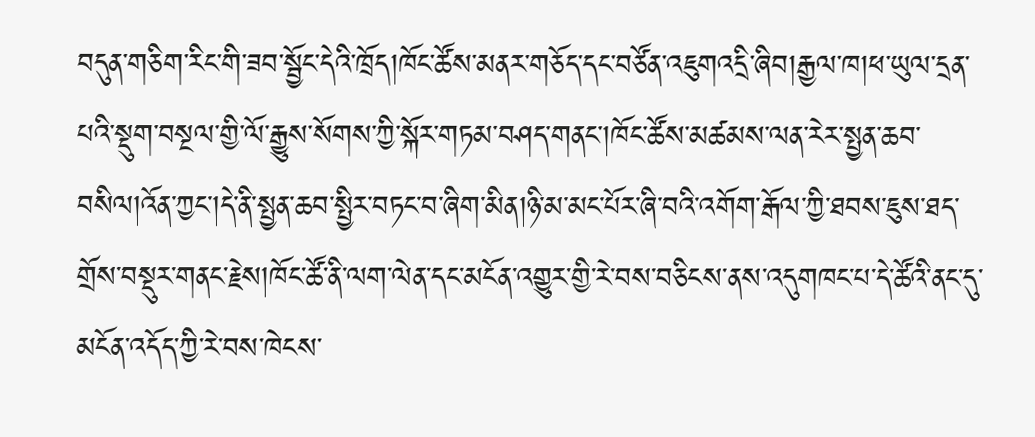བདུན་གཅིག་རིང་གི་ཟབ་སྦྱོང་དེའི་ཁྲོད།ཁོང་ཚོས་མནར་གཅོད་དང་བཙོན་འཇུགའདྲི་ཞིབ།རྒྱལ་ཁ།ཕ་ཡུལ་དྲན་པའི་སྡུག་བསྔལ་གྱི་ལོ་རྒྱུས་སོགས་ཀྱི་སྐོར་གཏམ་བཤད་གནང་།ཁོང་ཚོས་མཚམས་ལན་རེར་སྤྱན་ཆབ་བསིལ།འོན་ཀྱང་།དེ་ནི་སྤྱན་ཆབ་སྤྱིར་བཏང་བ་ཞིག་མིན།ཉི་མ་མང་པོར་ཞི་བའི་འགོག་རྒོལ་ཀྱི་ཐབས་ཇུས་ཐད་གྲོས་བསྡུར་གནང་རྗེས།ཁོང་ཚོ་ནི་ལག་ལེན་དང་མངོན་འགྱུར་གྱི་རེ་བས་བཅིངས་ནས་འདུགཁང་པ་དེ་ཚོའི་ནང་དུ་མངོན་འདོད་ཀྱི་རེ་བས་ཁེངས་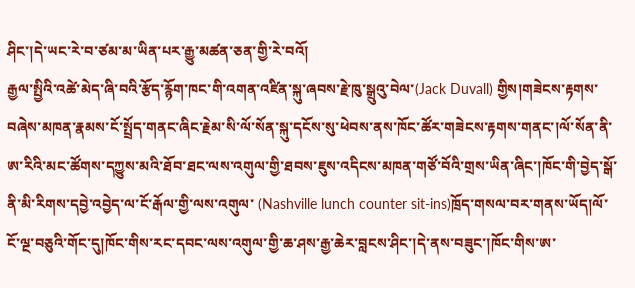ཤིང་།དེ་ཡང་རེ་བ་ཙམ་མ་ཡིན་པར་རྒྱུ་མཚན་ཅན་གྱི་རེ་བའོ།
རྒྱལ་སྤྱིའི་འཚེ་མེད་ཞི་བའི་རྩོད་རྙོག་ཁང་གི་འགན་འཛིན་སྐུ་ཞབས་རྗེ་ཁུ་སྒྲུའུ་བེལ་(Jack Duvall) གྱིས།གཟེངས་རྟགས་བཞེས་མཁན་རྣམས་ངོ་སྤྲོད་གནང་ཞིང་རྗེམ་སི་ལོ་སོན་སྐུ་དངོས་སུ་ཕེབས་ནས་ཁོང་ཚོར་གཟེངས་རྟགས་གནང་།ལོ་སོན་ནི་ཨ་རིའི་མང་ཚོགས་དཀྱུས་མའི་ཐོབ་ཐང་ལས་འགུལ་གྱི་ཐབས་ཇུས་འདིངས་མཁན་གཙོ་བོའི་གྲས་ཡིན་ཞིང་།ཁོང་གི་བྱེད་སྒོ་ནི་མི་རིགས་དབྱེ་འབྱེད་ལ་ངོ་རྒོལ་གྱི་ལས་འགུལ་ (Nashville lunch counter sit-ins)ཁྲོད་གསལ་བར་གནས་ཡོད།ལོ་ངོ་ལྔ་བཅུའི་གོང་དུ།ཁོང་གིས་རང་དབང་ལས་འགུལ་གྱི་ཆ་ཤས་རྒྱ་ཆེར་བླངས་ཤིང་།དེ་ནས་བཟུང་།ཁོང་གིས་ཨ་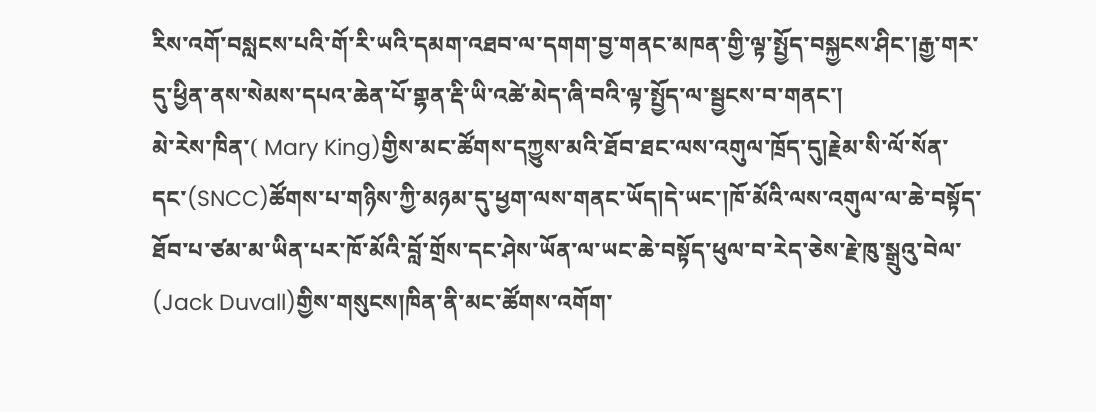རིས་འགོ་བསླངས་པའི་གོ་རི་ཡའི་དམག་འཐབ་ལ་དགག་བྱ་གནང་མཁན་གྱི་ལྟ་སྤྱོད་བསྐྱངས་ཤིང་།རྒྱ་གར་དུ་ཕྱིན་ནས་སེམས་དཔའ་ཆེན་པོ་གྷན་རྡི་ཡི་འཚེ་མེད་ཞི་བའི་ལྟ་སྤྱོད་ལ་སྦྱངས་བ་གནང་།
མེ་རེས་ཁིན་( Mary King)གྱིས་མང་ཚོགས་དཀྱུས་མའི་ཐོབ་ཐང་ལས་འགུལ་ཁྲོད་དུ།རྗེམ་སི་ལོ་སོན་དང་(SNCC)ཚོགས་པ་གཉིས་ཀྱི་མཉམ་དུ་ཕྱག་ལས་གནང་ཡོད།དེ་ཡང་།ཁོ་མོའི་ལས་འགུལ་ལ་ཆེ་བསྟོད་ཐོབ་པ་ཙམ་མ་ཡིན་པར་ཁོ་མོའི་བློ་གྲོས་དང་ཤེས་ཡོན་ལ་ཡང་ཆེ་བསྟོད་ཕུལ་བ་རེད་ཅེས་རྗེ་ཁུ་སྒྲུའུ་བེལ་ (Jack Duvall)གྱིས་གསུངས།ཁིན་ནི་མང་ཚོགས་འགོག་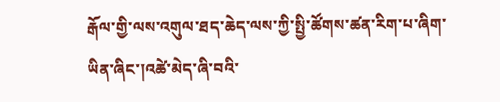རྒོལ་གྱི་ལས་འགུལ་ཐད་ཆེད་ལས་ཀྱི་སྤྱི་ཚོགས་ཚན་རིག་པ་ཞིག་ཡིན་ཞིང་།འཚེ་མེད་ཞི་བའི་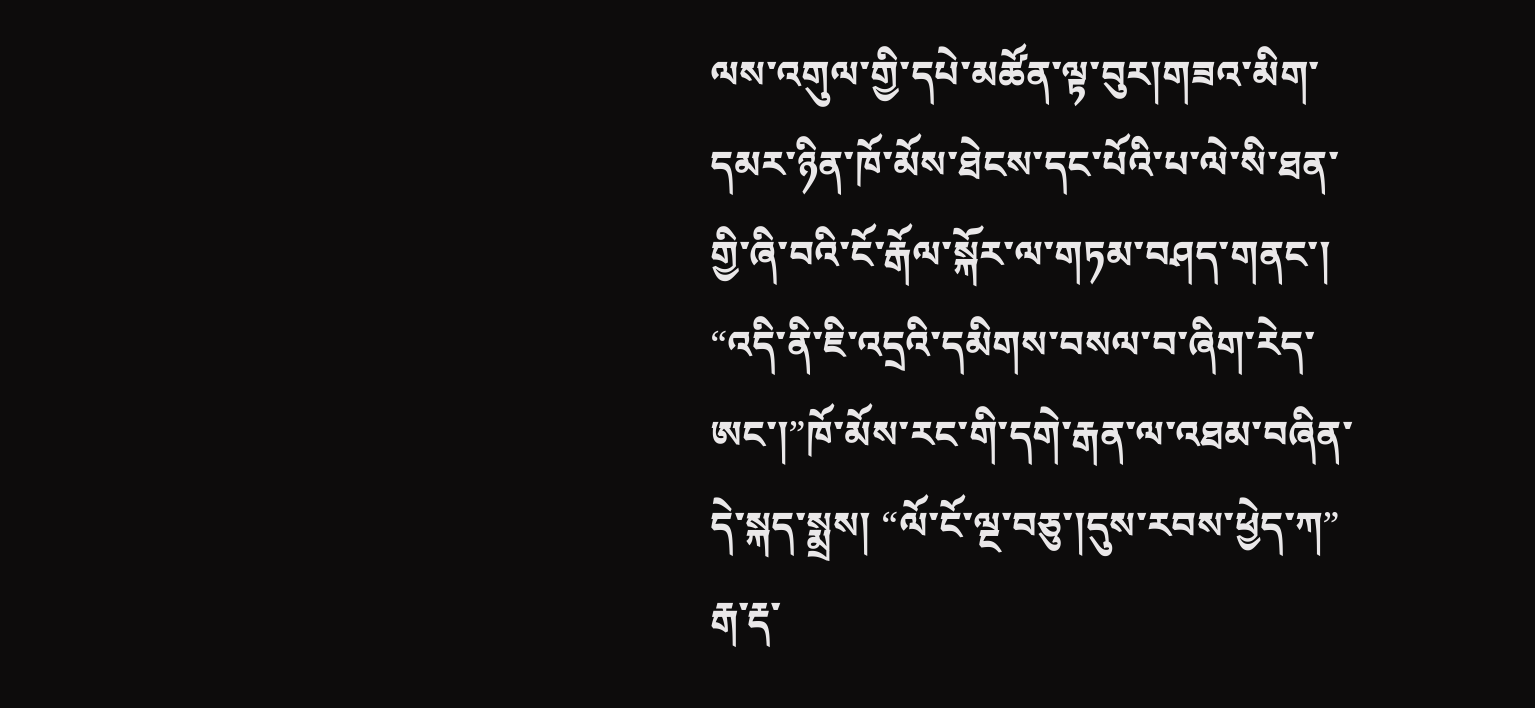ལས་འགུལ་གྱི་དཔེ་མཚོན་ལྟ་བུར།གཟའ་མིག་དམར་ཉིན་ཁོ་མོས་ཐེངས་དང་པོའི་པ་ལེ་སི་ཐན་གྱི་ཞི་བའི་ངོ་རྒོལ་སྐོར་ལ་གཏམ་བཤད་གནང་། “འདི་ནི་ཇི་འདྲའི་དམིགས་བསལ་བ་ཞིག་རེད་ཨང་།”ཁོ་མོས་རང་གི་དགེ་རྒན་ལ་འཐམ་བཞིན་དེ་སྐད་སྨྲས། “ལོ་ངོ་ལྔ་བཅུ་།དུས་རབས་ཕྱེད་ཀ”
རྒ་རྡ་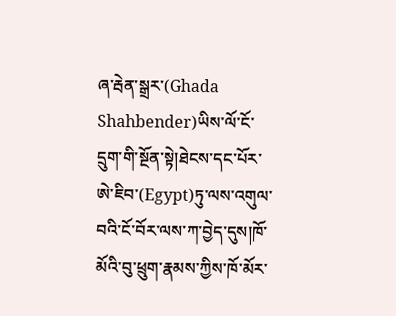ཞ་རྦེན་སྒྲར་(Ghada Shahbender)ཡིས་ལོ་ངོ་དྲུག་གི་སྔོན་སྟེ།ཐེངས་དང་པོར་ཨེ་ཇིབ་(Egypt)ཏུ་ལས་འགུལ་བའི་ངོ་བོར་ལས་ཀ་བྱེད་དུས།ཁོ་མོའི་བུ་ཕྲུག་རྣམས་ཀྱིས་ཁོ་མོར་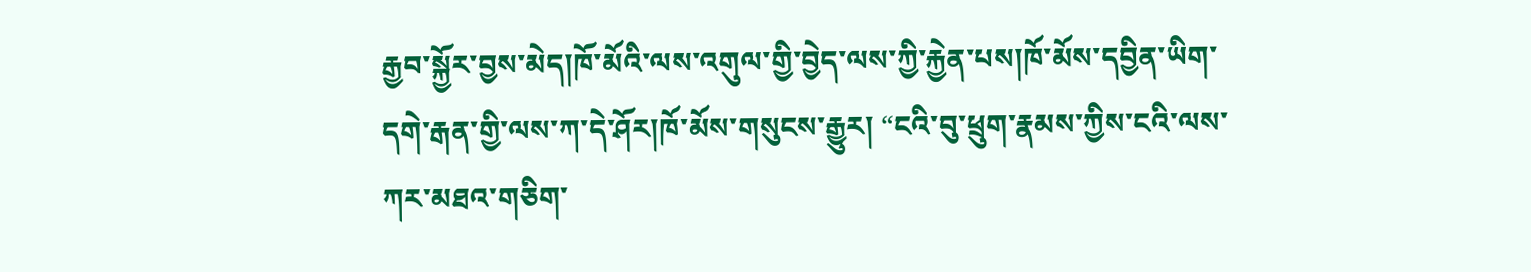རྒྱབ་སྐྱོར་བྱས་མེད།ཁོ་མོའི་ལས་འགུལ་གྱི་བྱེད་ལས་ཀྱི་རྐྱེན་པས།ཁོ་མོས་དབྱིན་ཡིག་དགེ་རྒན་གྱི་ལས་ཀ་དེ་ཤོར།ཁོ་མོས་གསུངས་རྒྱུར། “ངའི་བུ་ཕྲུག་རྣམས་ཀྱིས་ངའི་ལས་ཀར་མཐའ་གཅིག་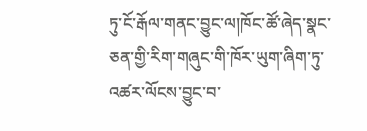ཏུ་ངོ་རྒོལ་གནང་བྱུང་ལ།ཁོང་ཚོ་ཞེད་སྣང་ཅན་གྱི་རིག་གཞུང་གི་ཁོར་ཡུག་ཞིག་ཏུ་འཚར་ལོངས་བྱུང་བ་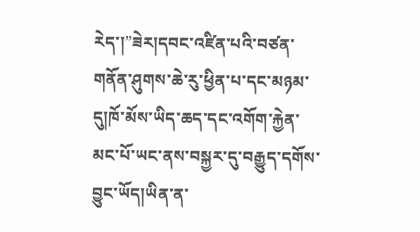རེད་།”ཟེར།དབང་འཛིན་པའི་བཙན་གནོན་ཤུགས་ཆེ་རུ་ཕྱིན་པ་དང་མཉམ་དུ།ཁོ་མོས་ཡིད་ཆད་དང་འགོག་རྐྱེན་མང་པོ་ཡང་ནས་བསྐྱར་དུ་བརྒྱུད་དགོས་བྱུང་ཡོད།ཡིན་ན་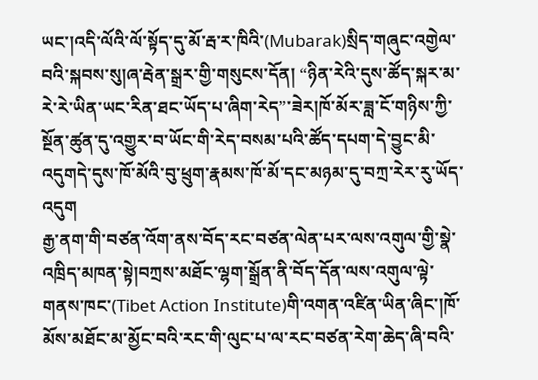ཡང་།འདི་ལོའི་ལོ་སྟོད་དུ་མོ་རྦ་ར་ཁིའི་(Mubarak)སྲིད་གཞུང་འགྱེལ་བའི་སྐབས་སུ།ཞ་རྦེན་སྒྲར་གྱི་གསུངས་དོན། “ཉིན་རེའི་དུས་ཚོད་སྐར་མ་རེ་རེ་ཡིན་ཡང་རིན་ཐང་ཡོད་པ་ཞིག་རེད”་ཟེར།ཁོ་མོར་ཟླ་ངོ་གཉིས་ཀྱི་སྔོན་ཚུན་དུ་འགྱུར་བ་ཡོང་གི་རེད་བསམ་པའི་ཚོད་དཔག་དེ་བྱུང་མི་འདུགདེ་དུས་ཁོ་མོའི་བུ་ཕྲུག་རྣམས་ཁོ་མོ་དང་མཉམ་དུ་བཀྲ་རེར་རུ་ཡོད་འདུག
རྒྱ་ནག་གི་བཙན་འོག་ནས་བོད་རང་བཙན་ལེན་པར་ལས་འགུལ་གྱི་སྣེ་འཁྲིད་མཁན་སྟེ།བཀྲས་མཐོང་ལྷག་སྒྲོན་ནི་བོད་དོན་ལས་འགུལ་ལྟེ་གནས་ཁང་(Tibet Action Institute)གི་འགན་འཛིན་ཡིན་ཞིང་།ཁོ་མོས་མཐོང་མ་མྱོང་བའི་རང་གི་ལུང་པ་ལ་རང་བཙན་རེག་ཆེད་ཞི་བའི་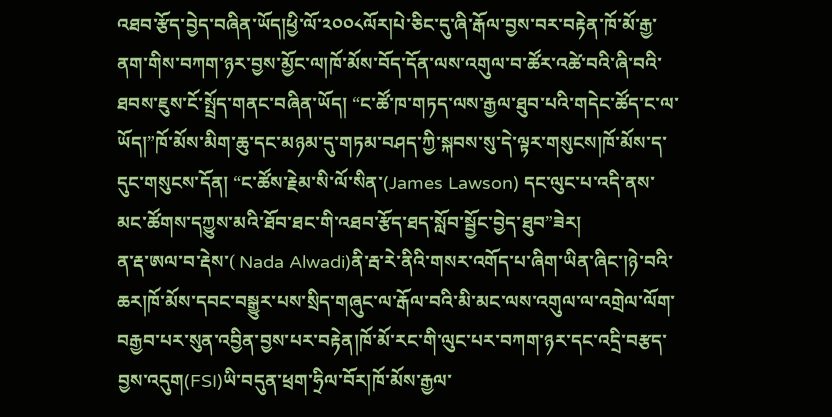འཐབ་རྩོད་བྱེད་བཞིན་ཡོད།ཕྱི་ལོ་༢༠༠༨ལོར།པེ་ཅིང་དུ་ཞི་རྒོལ་བྱས་བར་བརྟེན་ཁོ་མོ་རྒྱ་ནག་གིས་བཀག་ཉར་བྱས་མྱོང་ལ།ཁོ་མོས་བོད་དོན་ལས་འགུལ་བ་ཚོར་འཚེ་བའི་ཞི་བའི་ཐབས་ཇུས་ངོ་སྤྲོད་གནང་བཞིན་ཡོད། “ང་ཚོ་ཁ་གཏད་ལས་རྒྱལ་ཐུབ་པའི་གདེང་ཚོད་ང་ལ་ཡོད།”ཁོ་མོས་མིག་ཆུ་དང་མཉམ་དུ་གཏམ་བཤད་ཀྱི་སྐབས་སུ་དེ་ལྟར་གསུངས།ཁོ་མོས་ད་དུང་གསུངས་དོན། “ང་ཚོས་རྗེམ་སི་ལོ་སིན་(James Lawson) དང་ལུང་པ་འདི་ནས་མང་ཚོགས་དཀྱུས་མའི་ཐོབ་ཐང་གི་འཐབ་རྩོད་ཐད་སློབ་སྦྱོང་བྱེད་ཐུབ”ཟེར།
ན་རྡ་ཨལ་བ་རྡེས་( Nada Alwadi)ནི་རྦ་རེ་ནིའི་གསར་འགོད་པ་ཞིག་ཡིན་ཞིང་།ཉེ་བའི་ཆར།ཁོ་མོས་དབང་བསྒྱུར་པས་སྲིད་གཞུང་ལ་རྒོལ་བའི་མི་མང་ལས་འགུལ་ལ་འགྲེལ་ལོག་བརྒྱབ་པར་སུན་འབྱིན་བྱས་པར་བརྟེན།ཁོ་མོ་རང་གི་ལུང་པར་བཀག་ཉར་དང་འདྲི་བརྩད་བྱས་འདུག(FSI)ཡི་བདུན་ཕྲག་ཧྲིལ་བོར།ཁོ་མོས་རྒྱལ་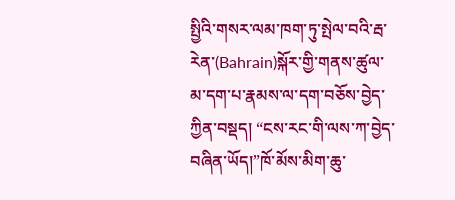སྤྱིའི་གསར་ལམ་ཁག་ཏུ་སྤེལ་བའི་རྦ་རེན་(Bahrain)སྐོར་གྱི་གནས་ཚུལ་མ་དག་པ་རྣམས་ལ་དག་བཅོས་བྱེད་ཀྱིན་བསྡད། “ངས་རང་གི་ལས་ཀ་བྱེད་བཞིན་ཡོད།”ཁོ་མོས་མིག་ཆུ་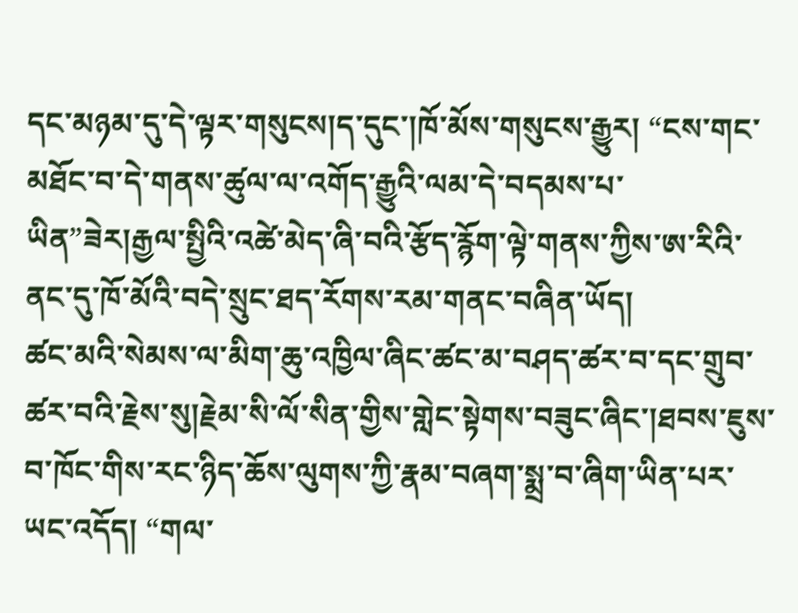དང་མཉམ་དུ་དེ་ལྟར་གསུངས།ད་དུང་།ཁོ་མོས་གསུངས་རྒྱུར། “ངས་གང་མཐོང་བ་དེ་གནས་ཚུལ་ལ་འགོད་རྒྱུའི་ལམ་དེ་བདམས་པ་ཡིན”ཟེར།རྒྱལ་སྤྱིའི་འཚེ་མེད་ཞི་བའི་རྩོད་རྙོག་ལྟེ་གནས་ཀྱིས་ཨ་རིའི་ནང་དུ་ཁོ་མོའི་བདེ་སྲུང་ཐད་རོགས་རམ་གནང་བཞིན་ཡོད།
ཚང་མའི་སེམས་ལ་མིག་ཆུ་འཁྱིལ་ཞིང་ཚང་མ་བཤད་ཚར་བ་དང་གྲུབ་ཚར་བའི་རྗེས་སུ།རྗེམ་སི་ལོ་སིན་གྱིས་གླེང་སྟེགས་བཟུང་ཞིང་།ཐབས་ཇུས་བ་ཁོང་གིས་རང་ཉིད་ཆོས་ལུགས་ཀྱི་རྣམ་བཞག་སྨྲ་བ་ཞིག་ཡིན་པར་ཡང་འདོད། “གལ་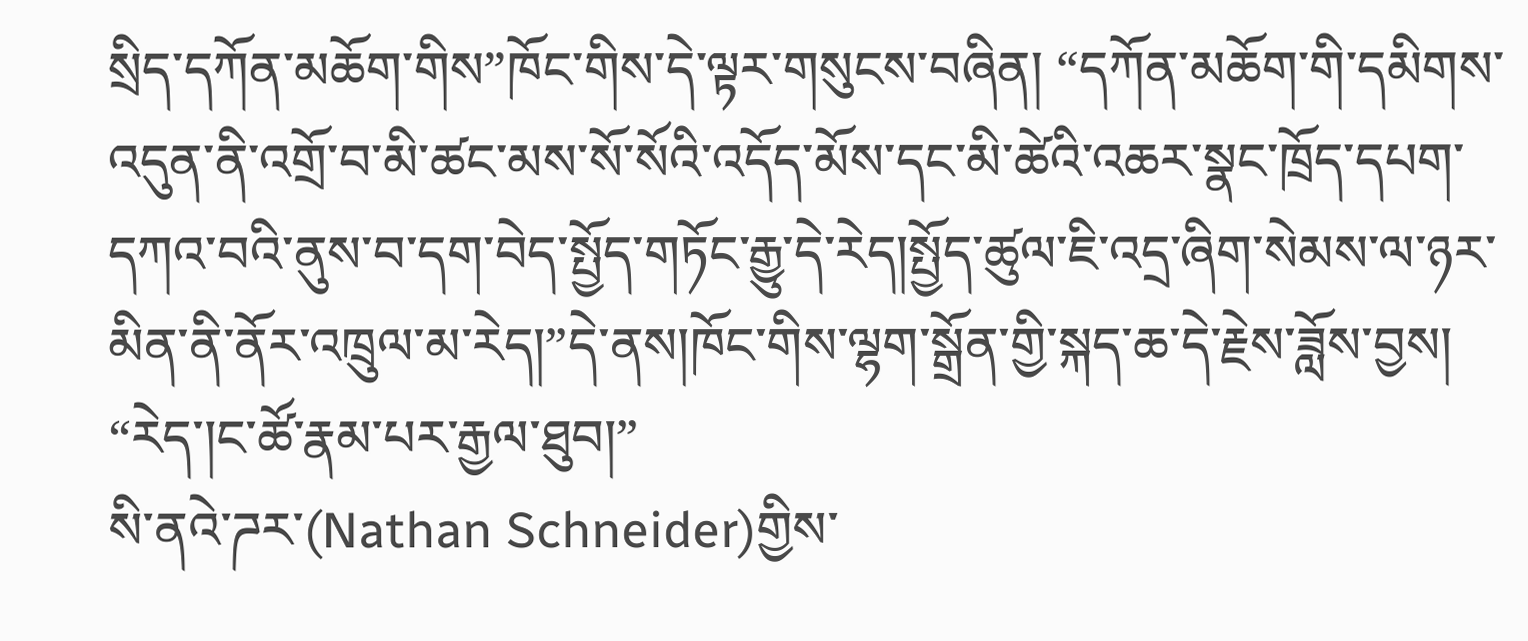སྲིད་དཀོན་མཆོག་གིས”ཁོང་གིས་དེ་ལྟར་གསུངས་བཞིན། “དཀོན་མཆོག་གི་དམིགས་འདུན་ནི་འགྲོ་བ་མི་ཚང་མས་སོ་སོའི་འདོད་མོས་དང་མི་ཚེའི་འཆར་སྣང་ཁྲོད་དཔག་དཀའ་བའི་ནུས་བ་དག་བེད་སྤྱོད་གཏོང་རྒྱུ་དེ་རེད།སྤྱོད་ཚུལ་ཇི་འདྲ་ཞིག་སེམས་ལ་ཉར་མིན་ནི་ནོར་འཁྲུལ་མ་རེད།”དེ་ནས།ཁོང་གིས་ལྷག་སྒྲོན་གྱི་སྐད་ཆ་དེ་རྗེས་ཟློས་བྱས། “རེད་།ང་ཚོ་རྣམ་པར་རྒྱལ་ཐུབ།”
སི་ནའེ་ཌར་(Nathan Schneider)གྱིས་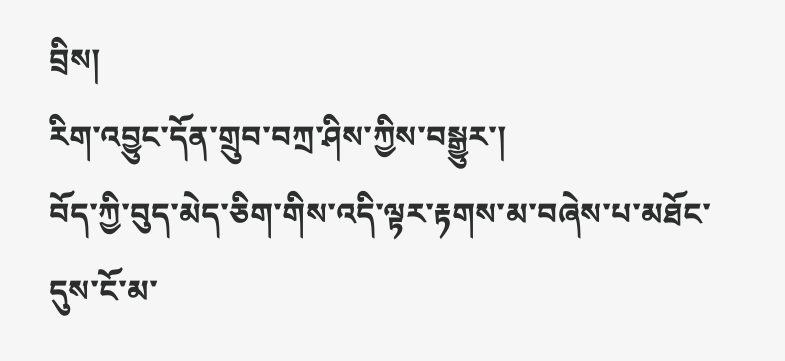བྲིས།
རིག་འབྱུང་དོན་གྲུབ་བཀྲ་ཤིས་ཀྱིས་བསྒྱུར་།
བོད་ཀྱི་བུད་མེད་ཅིག་གིས་འདི་ལྟར་རྟགས་མ་བཞེས་པ་མཐོང་དུས་ངོ་མ་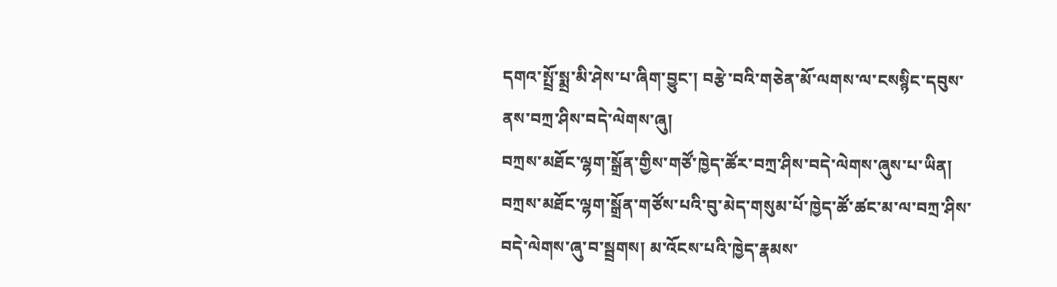དགའ་སྤྲོ་སྨྲ་མི་ཤེས་པ་ཞིག་བྱུང་། བརྩེ་བའི་གཅེན་མོ་ལགས་ལ་ངསསྙིང་དབུས་ནས་བཀྲ་ཤིས་བདེ་ལེགས་ཞུ།
བཀྲས་མཐོང་ལྷག་སྒྲོན་གྱིས་གཙོ་ཁྱེད་ཚོར་བཀྲ་ཤིས་བདེ་ལེགས་ཞུས་པ་ཡིན།
བཀྲས་མཐོང་ལྷག་སྒྲོན་གཙོས་པའི་བུ་མེད་གསུམ་པོ་ཁྱེད་ཚོ་ཚང་མ་ལ་བཀྲ་ཤིས་བདེ་ལེགས་ཞུ་བ་སྦྲགས། མ་འོངས་པའི་ཁྱེད་རྣམས་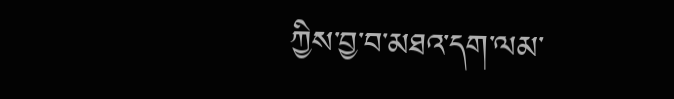ཀྱིས་བྱ་བ་མཐའ་དག་ལམ་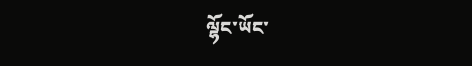ལྷོང་ཡོང་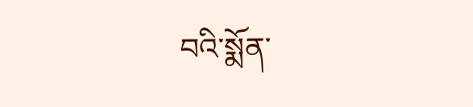བའི་སྨོན་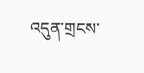འདུན་གྲངས་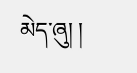མེད་ཞུ། །